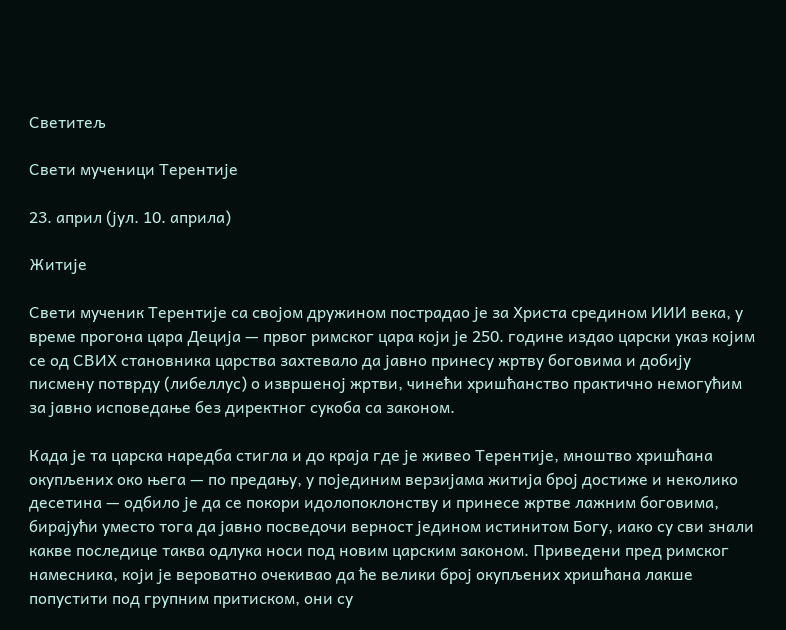Светитељ

Свети мученици Терентије

23. април (јул. 10. априла)

Житије

Свети мученик Терентије са својом дружином пострадао је за Христа средином ИИИ века, у време прогона цара Деција — првог римског цара који је 250. године издао царски указ којим се од СВИХ становника царства захтевало да јавно принесу жртву боговима и добију писмену потврду (либеллус) о извршеној жртви, чинећи хришћанство практично немогућим за јавно исповедање без директног сукоба са законом.

Када је та царска наредба стигла и до краја где је живео Терентије, мноштво хришћана окупљених око њега — по предању, у појединим верзијама житија број достиже и неколико десетина — одбило је да се покори идолопоклонству и принесе жртве лажним боговима, бирајући уместо тога да јавно посведочи верност једином истинитом Богу, иако су сви знали какве последице таква одлука носи под новим царским законом. Приведени пред римског намесника, који је вероватно очекивао да ће велики број окупљених хришћана лакше попустити под групним притиском, они су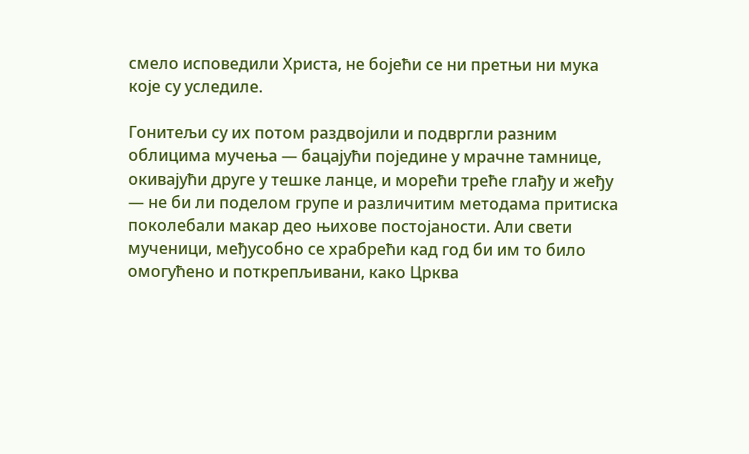смело исповедили Христа, не бојећи се ни претњи ни мука које су уследиле.

Гонитељи су их потом раздвојили и подвргли разним облицима мучења — бацајући поједине у мрачне тамнице, окивајући друге у тешке ланце, и морећи треће глађу и жеђу — не би ли поделом групе и различитим методама притиска поколебали макар део њихове постојаности. Али свети мученици, међусобно се храбрећи кад год би им то било омогућено и поткрепљивани, како Црква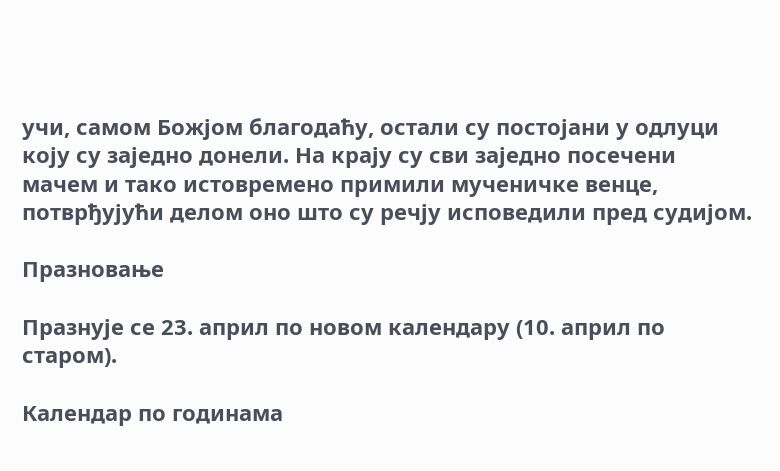учи, самом Божјом благодаћу, остали су постојани у одлуци коју су заједно донели. На крају су сви заједно посечени мачем и тако истовремено примили мученичке венце, потврђујући делом оно што су речју исповедили пред судијом.

Празновање

Празнује се 23. април по новом календару (10. април по старом).

Календар по годинама